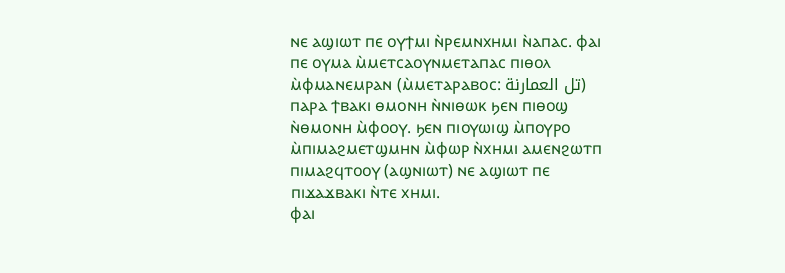ⲛⲉ ⲁϣⲓⲱⲧ ⲡⲉ ⲟⲩϯⲙⲓ ⲛ̀ⲣⲉⲙⲛⲭⲏⲙⲓ ⲛ̀ⲁⲡⲁⲥ. ⲫⲁⲓ ⲡⲉ ⲟⲩⲙⲁ ⲙ̀ⲙⲉⲧⲥⲁⲟⲩⲛⲙⲉⲧⲁⲡⲁⲥ ⲡⲓⲑⲟⲗ ⲙ̀ⲫⲙⲁⲛⲉⲙⲣⲁⲛ (ⲙ̀ⲙⲉⲧⲁⲣⲁⲃⲟⲥ: تل العمارنة) ⲡⲁⲣⲁ ϯⲃⲁⲕⲓ ⲑⲙⲟⲛⲏ ⲛ̀ⲛⲓⲑⲱⲕ ϧⲉⲛ ⲡⲓⲑⲟϣ ⲛ̀ⲑⲙⲟⲛⲏ ⲙ̀ⲫⲟⲟⲩ. ϧⲉⲛ ⲡⲓⲟⲩⲱⲓϣ ⲙ̀ⲡⲟⲩⲣⲟ ⲙ̀ⲡⲓⲙⲁϩⲙⲉⲧϣⲙⲏⲛ ⲙ̀ⲫⲱⲣ ⲛ̀ⲭⲏⲙⲓ ⲁⲙⲉⲛϩⲱⲧⲡ ⲡⲓⲙⲁϩϥⲧⲟⲟⲩ (ⲁϣⲛⲓⲱⲧ) ⲛⲉ ⲁϣⲓⲱⲧ ⲡⲉ ⲡⲓϫⲁϫⲃⲁⲕⲓ ⲛ̀ⲧⲉ ⲭⲏⲙⲓ.
ⲫⲁⲓ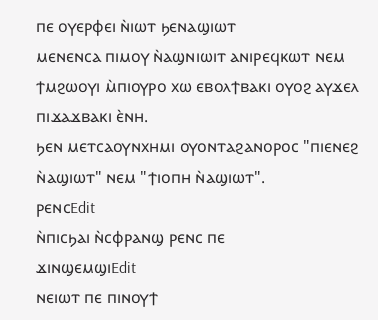ⲡⲉ ⲟⲩⲉⲣⲫⲉⲓ ⲛ̀ⲓⲱⲧ ϧⲉⲛⲁϣⲓⲱⲧ
ⲙⲉⲛⲉⲛⲥⲁ ⲡⲓⲙⲟⲩ ⲛ̀ⲁϣⲛⲓⲱⲓⲧ ⲁⲛⲓⲣⲉϥⲕⲱⲧ ⲛⲉⲙ ϯⲙϩⲱⲟⲩⲓ ⲙ̀ⲡⲓⲟⲩⲣⲟ ⲭⲱ ⲉⲃⲟⲗϯⲃⲁⲕⲓ ⲟⲩⲟϩ ⲁⲩϫⲉⲗ ⲡⲓϫⲁϫⲃⲁⲕⲓ ⲉ̀ⲛⲏ.
ϧⲉⲛ ⲙⲉⲧⲥⲁⲟⲩⲛⲭⲏⲙⲓ ⲟⲩⲟⲛⲧⲁϩⲁⲛⲟⲣⲟⲥ "ⲡⲓⲉⲛⲉϩ ⲛ̀ⲁϣⲓⲱⲧ" ⲛⲉⲙ "ϯⲓⲟⲡⲏ ⲛ̀ⲁϣⲓⲱⲧ".
ⲣⲉⲛⲥEdit
ⲛ̀ⲡⲓⲥϧⲁⲓ ⲛ̀ⲥⲫⲣⲁⲛϣ ⲣⲉⲛⲥ ⲡⲉ
ϫⲓⲛϣⲉⲙϣⲓEdit
ⲛⲉⲓⲱⲧ ⲡⲉ ⲡⲓⲛⲟⲩϯ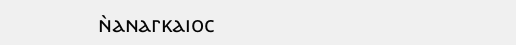ⲛ̀ⲁⲛⲁⲅⲕⲁⲓⲟⲥ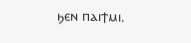ϧⲉⲛ ⲡⲁⲓϯⲙⲓ.